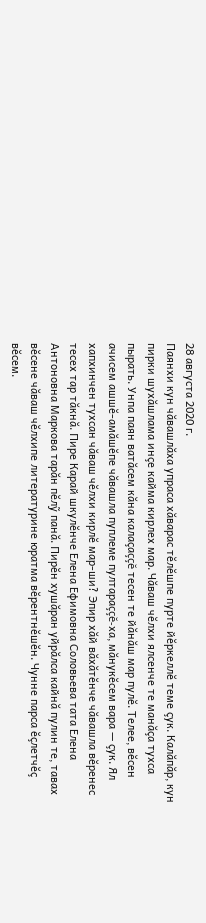28 августа 2020 г.
Паянхи кун чăвашлăха упраса хăварас тĕлĕшпе пурте йĕркеллĕ теме çук. Калăпăр, кун пирки шухăшлама инçе кайма кирлех мар. Чăваш чĕлхи ялсенче те манăçа тухса пырать. Унпа паян ватăсем кăна калаçаççĕ тесен те йăнăш мар пулĕ. Телее, вĕсен ачисем ашшĕ-амăшĕпе чăвашла пуплеме пултараççĕ-ха, мăнукĕсем вара — çук. Ял хапхинчен тухсан чăваш чĕлхи кирлĕ мар-ши? Эпир хăй вăхăтĕнче чăвашла вĕренес тесех тар тăкнă. Пире Карай шкулĕнче Елена Ефимовна Соловьева тата Елена Антоновна Маркова тарăн пĕлỹ панă. Пирĕн хушăран уйрăлса кайнă пулин те, тавах вĕсене чăваш чĕлхипе литературине юратма вĕрентнĕшĕн. Чунне парса ĕçлетчĕç вĕсем.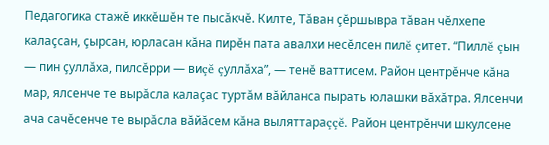Педагогика стажĕ иккĕшĕн те пысăкчĕ. Килте, Тăван çĕршывра тăван чĕлхепе калаçсан, çырсан, юрласан кăна пирĕн пата авалхи несĕлсен пилĕ çитет. “Пиллĕ çын — пин çуллăха, пилсĕрри — виçĕ çуллăха”, — тенĕ ваттисем. Район центрĕнче кăна мар, ялсенче те вырăсла калаçас туртăм вăйланса пырать юлашки вăхăтра. Ялсенчи ача сачĕсенче те вырăсла вăйăсем кăна выляттараççĕ. Район центрĕнчи шкулсене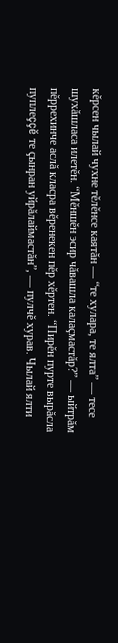кĕрсен чылай чухне тĕлĕнсе каятăн — “те хулара, те ялта” — тесе шухăшласа илетĕн. “Мĕншĕн эсир чăвашла калаçмастăр?” — ыйтрăм пĕррехинче аслă класра вĕренекен пĕр хĕртен. “Пирĕн пурте вырăсла пуплеççĕ те çынран уйрăлаймастăн”, — пулчĕ хурав. Чылай ялти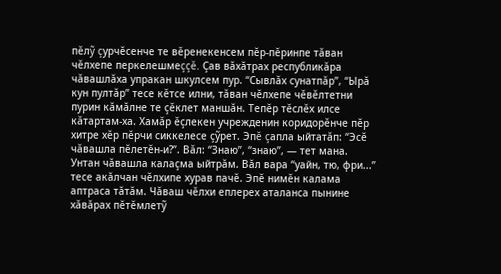пĕлỹ çурчĕсенче те вĕренекенсем пĕр-пĕринпе тăван чĕлхепе перкелешмеççĕ. Çав вăхăтрах республикăра чăвашлăха упракан шкулсем пур. “Сывлăх сунатпăр”, “Ырă кун пултăр” тесе кĕтсе илни, тăван чĕлхепе чĕвĕлтетни пурин кăмăлне те çĕклет маншăн. Тепĕр тĕслĕх илсе кăтартам-ха. Хамăр ĕçлекен учрежденин коридорĕнче пĕр хитре хĕр пĕрчи сиккелесе çỹрет. Эпĕ çапла ыйтатăп: “Эсĕ чăвашла пĕлетĕн-и?”. Вăл: “Знаю”, “знаю”, — тет мана. Унтан чăвашла калаçма ыйтрăм. Вăл вара “уайн, тю, фри...” тесе акăлчан чĕлхипе хурав пачĕ. Эпĕ нимĕн калама аптраса тăтăм. Чăваш чĕлхи еплерех аталанса пынине хăвăрах пĕтĕмлетỹ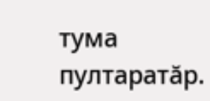тума пултаратăр.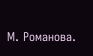М. Романова.